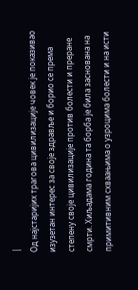|
Од најстаријих трагова цивилизације човек је показивао изузетан интерес за своје здравље и борио се према степену своје цивилизације против болести и преране смрти. Хиљадама година та борба је била заснована на примитивним схваањима о узроцима болести и на исти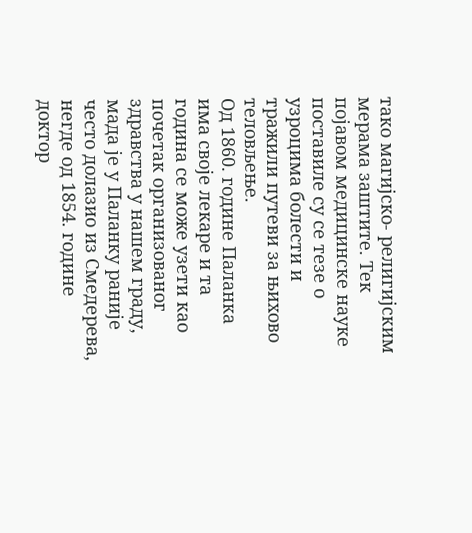тако магијско- религијским мерама заштите. Тек појавом медицинске науке поставиле су се тезе о узроцима болести и тражили путеви за њихово теловљење.
Од 1860. године Паланка има своје лекаре и та година се може узети као почетак организованог здравства у нашем граду, мада је у Паланку раније често долазио из Смедерева, негде од 1854. године доктор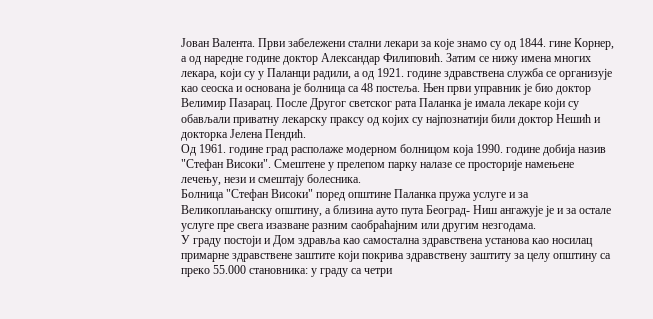Јован Валента. Први забележени стални лекари за које знамо су од 1844. гине Корнер, а од наредне године доктор Александар Филиповић. Затим се нижу имена многих лекара, који су у Паланци радили, а од 1921. године здравствена служба се организује као сеоска и основана је болница са 48 постеља. Њен први управник је био доктор Велимир Пазарац. После Другог светског рата Паланка је имала лекаре који су обављали приватну лекарску праксу од којих су најпознатији били доктор Нешић и докторка Јелена Пендић.
Од 1961. године град располаже модерном болницом која 1990. године добија назив "Стефан Високи". Смештене у прелепом парку налазе се просторије намењене лечењу, нези и смештају болесника.
Болница "Стефан Високи" поред општине Паланка пружа услуге и за Великоплањанску општину, а близина ауто пута Београд- Ниш ангажује је и за остале услуге пре свега изазване разним саобраћајним или другим незгодама.
У граду постоји и Дом здравља као самостална здравствена установа као носилац примарне здравствене заштите који покрива здравствену заштиту за целу општину са преко 55.000 становника: у граду са четри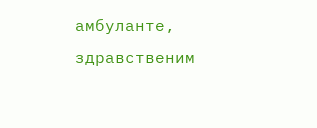амбуланте, здравственим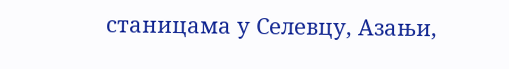станицама у Селевцу, Азањи,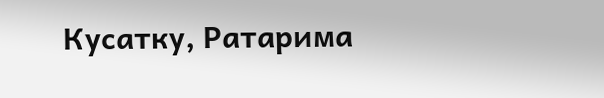Кусатку, Ратарима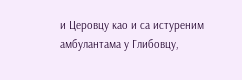и Церовцу као и са истуреним амбулантама у Глибовцу,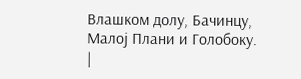Влашком долу, Бачинцу, Малој Плани и Голобоку.
|